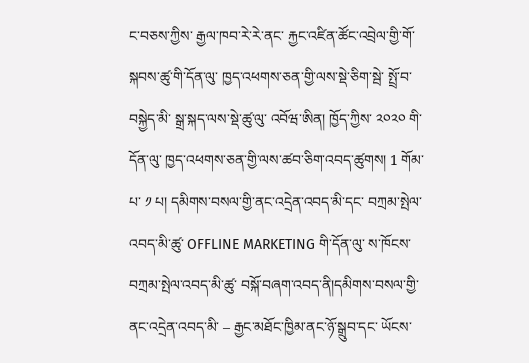ང་བཅས་ཀྱིས་ རྒྱལ་ཁབ་རེ་རེ་ནང་ རྐྱང་འཛིན་ཚོང་འབྲེལ་གྱི་གོ་སྐབས་ཚུ་གི་དོན་ལུ་ ཁྱད་འཕགས་ཅན་གྱི་ལས་སྡེ་ཅིག་སྦེ་ སྤྲོ་བ་བསྐྱེད་མི་ སྒྲ་སྐད་ལས་སྡེ་ཚུ་ལུ་ འབོཝ་ཨིན། ཁྱོད་ཀྱིས་ ༢༠༢༠ གི་དོན་ལུ་ ཁྱད་འཕགས་ཅན་གྱི་ལས་ཚབ་ཅིག་འབད་ཚུགས། 1 གོམ་པ་ ༡ པ། དམིགས་བསལ་གྱི་ནང་འདྲེན་འབད་མི་དང་ བཀྲམ་སྤེལ་འབད་མི་ཚུ་ OFFLINE MARKETING གི་དོན་ལུ་ ས་ཁོངས་བཀྲམ་སྤེལ་འབད་མི་ཚུ་ བསྐོ་བཞག་འབད་ནི།དམིགས་བསལ་གྱི་ནང་འདྲེན་འབད་མི་ – རྒྱང་མཐོང་ཁྱིམ་ནང་ཉོ་སྒྲུབ་དང་ ཡོངས་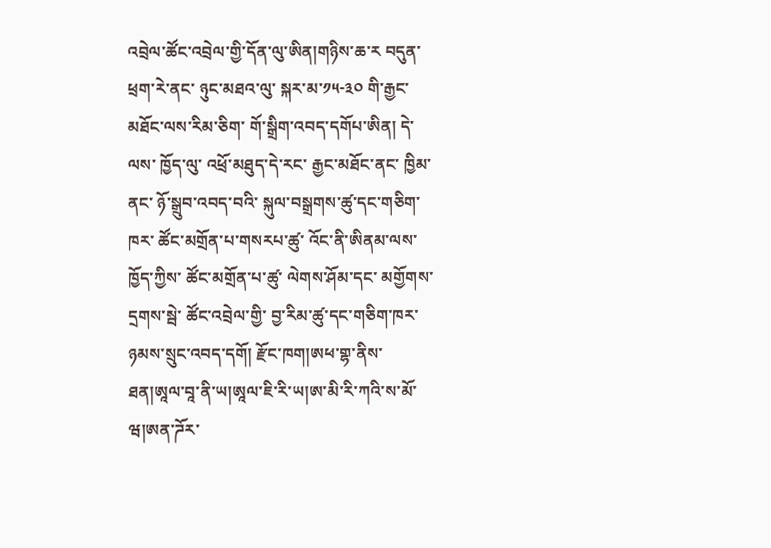འབྲེལ་ཚོང་འབྲེལ་གྱི་དོན་ལུ་ཨིན།གཉིས་ཆ་ར བདུན་ཕྲག་རེ་ནང་ ཉུང་མཐའ་ལུ་ སྐར་མ་༡༥-༣༠ གི་རྒྱང་མཐོང་ལས་རིམ་ཅིག་ གོ་སྒྲིག་འབད་དགོཔ་ཨིན། དེ་ལས་ ཁྱོད་ལུ་ འཕྲོ་མཐུད་དེ་རང་ རྒྱང་མཐོང་ནང་ ཁྱིམ་ནང་ ཉོ་སྒྲུབ་འབད་བའི་ སྐུལ་བསྒྲགས་ཚུ་དང་གཅིག་ཁར་ ཚོང་མགྲོན་པ་གསརཔ་ཚུ་ འོང་ནི་ཨིནམ་ལས་ ཁྱོད་ཀྱིས་ ཚོང་མགྲོན་པ་ཚུ་ ལེགས་ཤོམ་དང་ མགྱོགས་དྲགས་སྦེ་ ཚོང་འབྲེལ་གྱི་ བྱ་རིམ་ཚུ་དང་གཅིག་ཁར་ ཉམས་སྲུང་འབད་དགོ། རྫོང་ཁག།ཨཕ་གྷ་ནིས་ཐན།ཨཱལ་བཱ་ནི་ཡ།ཨཱལ་ཇི་རི་ཡ།ཨ་མི་རི་ཀའི་ས་མོ་ཝ།ཨན་ཌོར་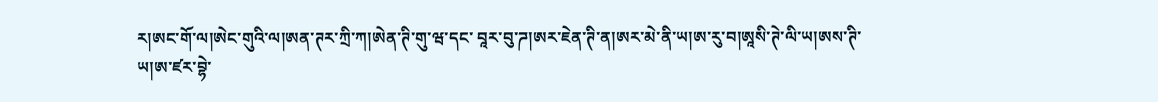ར།ཨང་གོ་ལ།ཨེང་གུའི་ལ།ཨན་ཊར་ཀྲི་ཀ།ཨེན་ཊི་གུ་ཝ་དང་ བཱར་བུ་ཌ།ཨར་ཇེན་ཊི་ན།ཨར་མེ་ནི་ཡ།ཨ་རུ་བ།ཨཱསི་ཊེ་ལི་ཡ།ཨས་ཊི་ཡ།ཨ་ཛར་བྷེ་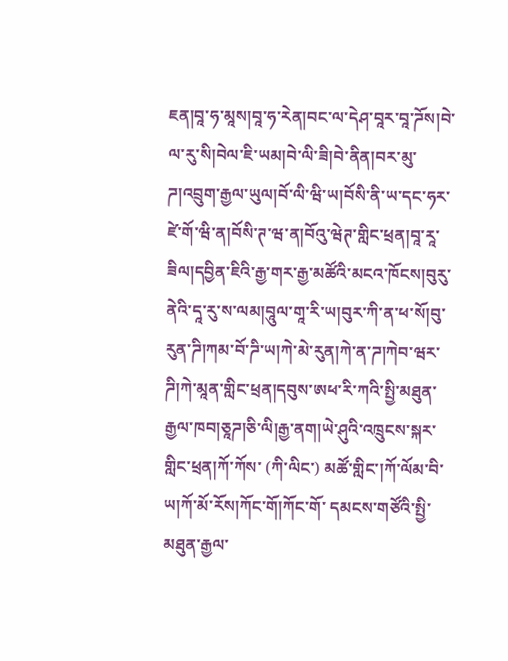ཇན།བཱ་ཧ་མཱས།བཱ་ཧ་རེན།བང་ལ་དེཤ་བཱར་བཱ་ཌོས།བེ་ལ་རུ་སི།བེལ་ཇི་ཡམ།བེ་ལི་ཟི།བེ་ནིན།བར་མུ་ཌ།འབྲུག་རྒྱལ་ཡུལ།བོ་ལི་ཝི་ཡ།བོསི་ནི་ཡ་དང་ཧར་ཛེ་གོ་ཝི་ན།བོསི་ཊ་ཝ་ན།བོའུ་ཝེཊ་གླིང་ཕྲན།བཱ་རཱ་ཟིལ།དབྱིན་ཇིའི་རྒྱ་གར་རྒྱ་མཚོའི་མངའ་ཁོངས།བུརུ་ནེའི་དཱ་རུ་ས་ལམ།བཱུལ་གཱ་རི་ཡ།བུར་ཀི་ན་ཕ་སོ།བུ་རུན་ཌི།ཀམ་བོ་ཌི་ཡ།ཀེ་མེ་རུན།ཀེ་ན་ཌ།ཀེབ་ཝར་ཌི།ཀེ་མཱན་གླིང་ཕྲན།དབུས་ཨཕ་རི་ཀའི་སྤྱི་མཐུན་རྒྱལ་ཁབ།ཅཱཌ།ཅི་ལི།རྒྱ་ནག།ཡེ་ཤུའི་འཁྲུངས་སྐར་གླིང་ཕྲན།ཀོ་ཀོས་ (ཀི་ལིང་) མཚོ་གླིང་།ཀོ་ལོམ་བི་ཡ།ཀོ་མོ་རོས།ཀོང་གོ།ཀོང་གོ་ དམངས་གཙོའི་སྤྱི་མཐུན་རྒྱལ་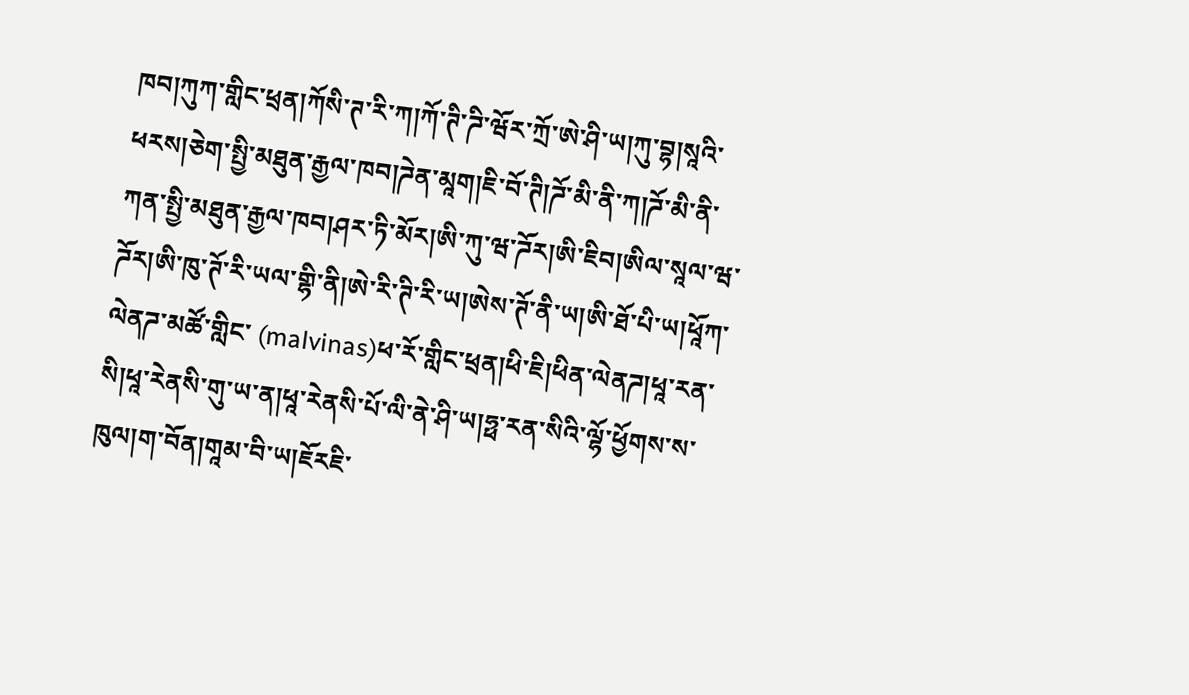ཁབ།ཀུཀ་གླིང་ཕྲན།ཀོསི་ཊ་རི་ཀ།ཀོ་ཊི་ཌི་ཝོར་ཀྲོ་ཨེ་ཤི་ཡ།ཀུ་བྷ།སཱའི་ཕརས།ཅེག་སྤྱི་མཐུན་རྒྱལ་ཁབ།ཌེན་མཱག།ཇི་བོ་ཊི།ཌོ་མི་ནི་ཀ།ཌོ་མི་ནི་ཀན་སྤྱི་མཐུན་རྒྱལ་ཁབ།ཤར་ཏི་མོར།ཨི་ཀུ་ཝ་ཌོར།ཨི་ཇིབ།ཨིལ་སཱལ་ཝ་ཌོར།ཨི་ཁུ་ཊོ་རི་ཡལ་གྷི་ནི།ཨེ་རི་ཊི་རི་ཡ།ཨེས་ཊོ་ནི་ཡ།ཨི་ཐོ་པི་ཡ།ཕཱོཀ་ལེནཌ་མཚོ་གླིང་ (malvinas)ཕ་རོ་གླིང་ཕྲན།ཕི་ཇི།ཕིན་ལེནཌ།ཕཱ་རན་སི།ཕཱ་རེནསི་གུ་ཡ་ན།ཕཱ་རེནསི་པོ་ལི་ནེ་ཤི་ཡ།ཧྥ་རན་སིའི་ལྷོ་ཕྱོགས་ས་ཁུལ།ག་བོན།གཱམ་བི་ཡ།ཇོརཇི་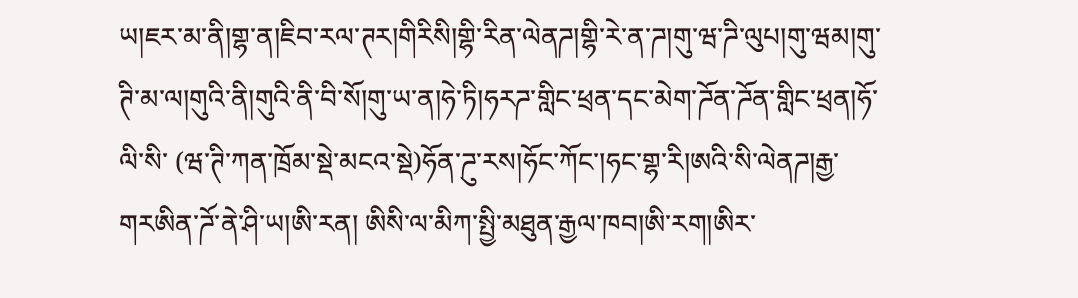ཡ།ཇར་མ་ནི།གྷ་ན།ཇིབ་རལ་ཊར།གིརིསི།གྷི་རིན་ལེནཌ།གྷི་རེ་ན་ཌ།གུ་ཝ་ཌི་ལུཔ།གུ་ཝམ།གུ་ཊི་མ་ལ།གུའི་ནི།གུའི་ནི་བི་སོ།གུ་ཡ་ན།ཧེ་ཏི།ཧརཌ་གླིང་ཕྲན་དང་མེག་ཌོན་ཌོན་གླིང་ཕྲན།ཧོ་ལི་སི་ (ཝ་ཊི་ཀན་ཁྲོམ་སྡེ་མངའ་སྡེ)ཧོན་ཌུ་རས།ཧོང་ཀོང་།ཧང་གྷ་རི།ཨའི་སི་ལེནཌ།རྒྱ་གརཨིན་ཌོ་ནེ་ཤི་ཡ།ཨི་རན། ཨིསི་ལ་མིཀ་སྤྱི་མཐུན་རྒྱལ་ཁབ།ཨི་རག།ཨིར་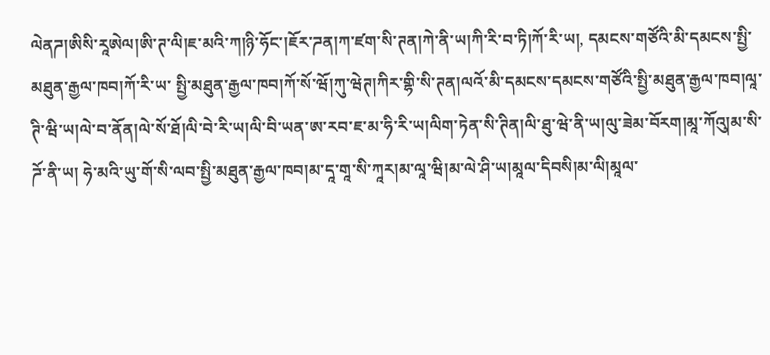ལེནཌ།ཨིསི་རཱཨེལ།ཨི་ཊ་ལི།ཇ་མའི་ཀ།ཉི་ཧོང་།ཇོར་ཌན།ཀ་ཛག་སི་ཊན།ཀེ་ནི་ཡ།ཀི་རི་བ་ཏི།ཀོ་རི་ཡ།, དམངས་གཙོའི་མི་དམངས་སྤྱི་མཐུན་རྒྱལ་ཁབ།ཀོ་རི་ཡ་ སྤྱི་མཐུན་རྒྱལ་ཁབ།ཀོ་སོ་ཝོ།ཀུ་ཝེཊ།ཀིར་གྷི་སི་ཊན།ལའོ་མི་དམངས་དམངས་གཙོའི་སྤྱི་མཐུན་རྒྱལ་ཁབ།ལཱ་ཊི་ཝི་ཡ།ལེ་བ་ནོན།ལེ་སོ་ཐོ།ལི་བེ་རི་ཡ།ལི་བི་ཡན་ཨ་རབ་ཇ་མ་ཧི་རི་ཡ།ལིག་ཏེན་སི་ཊིན།ལི་ཐུ་ཝེ་ནི་ཡ།ལུ་ཟེམ་བོརག།མཱ་ཀོའུ།མ་སི་ཌོ་ནི་ཡ། ཧེ་མའི་ཡུ་གོ་སི་ལབ་སྤྱི་མཐུན་རྒྱལ་ཁབ།མ་དཱ་གཱ་སི་ཀཱར།མ་ལཱ་ཝི།མ་ལེ་ཤི་ཡ།མཱལ་དིབསི།མ་ལི།མཱལ་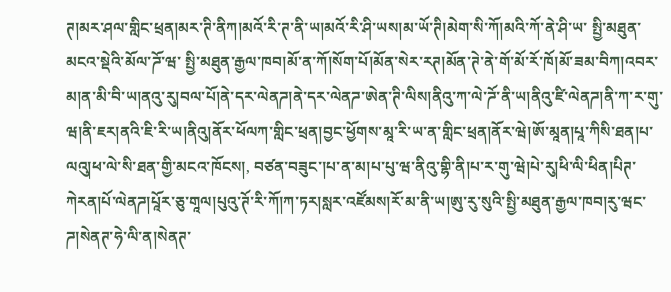ཊ།མར་ཤལ་གླིང་ཕྲན།མར་ཊི་ནིཀ།མའོ་རི་ཊ་ནི་ཡ།མའོ་རི་ཤི་ཡས།མ་ཡོ་ཊི།མེག་སི་ཀོ།མའི་ཀོ་ནེ་ཤི་ཡ་ སྤྱི་མཐུན་མངའ་སྡེའི་མོལ་ཌོ་ཝ་ སྤྱི་མཐུན་རྒྱལ་ཁབ།མོ་ན་ཀོ།སོག་པོ།མོན་སེར་རཊ།མོན་ཊེ་ནེ་གོ་མོ་རོ་ཁོ།མོ་ཟམ་བིཀ།འབར་མ།ན་མི་བི་ཡ།ནའུ་རུ།བལ་པོ།ནེ་དར་ལེནཌ།ནེ་དར་ལེནཌ་ཨེན་ཊི་ལིས།ནིའུ་ཀ་ལེ་ཌོ་ནི་ཡ།ནིའུ་ཛི་ལེནཌ།ནི་ཀ་ར་གུ་ཝ།ནི་ཇར།ནའི་ཇི་རི་ཡ།ནིའུ།ནོར་ཕོལཀ་གླིང་ཕྲན།བྱང་ཕྱོགས་མཱ་རི་ཡ་ན་གླིང་ཕྲན།ནོར་ཝེ།ཨོ་མཱན།པཱ་ཀིསི་ཐན།པ་ལའུ།ཕ་ལེ་སི་ཐན་གྱི་མངའ་ཁོངས།, བཙན་བཟུང་།པ་ན་མ།པ་པུ་ཝ་ནིའུ་གྷི་ནི།པ་ར་གུ་ཝེ།པེ་རུ།ཕི་ལི་ཕིན།པིཊ་ཀེརན།པོ་ལེནཌ།པཱོར་ཅུ་གཱལ།པུའུ་ཊོ་རི་ཀོ།ཀ་ཏར།སླར་འཛོམས།རོ་མ་ནི་ཡ།ཨུ་རུ་སུའི་སྤྱི་མཐུན་རྒྱལ་ཁབ།རུ་ཝང་ཌ།སེནཊ་ཧེ་ལི་ན།སེནཊ་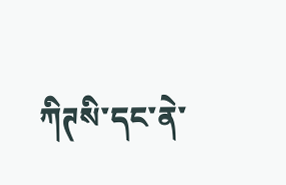ཀིཊསི་དང་ནེ་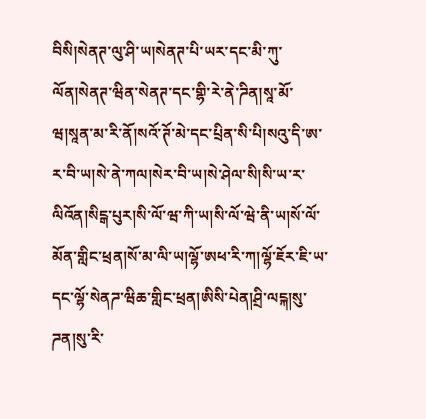བིསི།སེནཊ་ལུ་ཤི་ཡ།སེནཊ་པི་ཡར་དང་མི་ཀུ་ལོན།སེནཊ་ཝིན་སེནཊ་དང་གྷི་རེ་ནེ་ཌིན།སཱ་མོ་ཝ།སཱན་མ་རི་ནོ།སའོ་ཊོ་མེ་དང་པྲིན་སི་པི།སའུ་དི་ཨ་ར་བི་ཡ།སེ་ནེ་ཀལ།སེར་བི་ཡ།སེ་ཤེལ་སི།སི་ཡ་ར་ལིའོན།སིངྒ་པུར།སི་ལོ་ཝ་ཀི་ཡ།སི་ལོ་ཝེ་ནི་ཡ།སོ་ལོ་མོན་གླིང་ཕྲན།སོ་མ་ལི་ཡ།ལྷོ་ཨཕ་རི་ཀ།ལྷོ་ཇོར་ཇི་ཡ་དང་ལྷོ་སེནཌ་ཝིཆ་གླིང་ཕྲན།ཨིསི་པེན།ཤྲི་ལངྐ།སུ་ཌན།སུ་རི་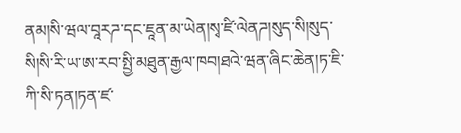ནམ།སི་ཝལ་བཱརཌ་དང་ཇཱན་མ་ཡེན།སྭ་ཛི་ལེནཌ།སུད་སི།སུད་སི།སི་རི་ཡ་ཨ་རབ་སྤྱི་མཐུན་རྒྱལ་ཁབ།ཐའེ་ཝན་ཞིང་ཆེན།ཏ་ཇི་ཀི་སི་ཏན།ཏན་ཛ་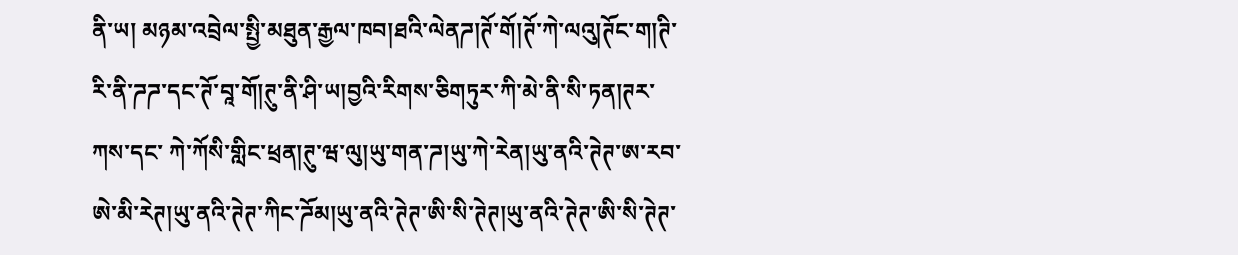ནི་ཡ། མཉམ་འབྲེལ་སྤྱི་མཐུན་རྒྱལ་ཁབ།ཐའི་ལེནཌ།ཊོ་གོ།ཊོ་ཀེ་ལའུ།ཊོང་ག།ཊི་རི་ནི་ཌཌ་དང་ཊོ་བཱ་གོ།ཊུ་ནི་ཤི་ཡ།བྱའི་རིགས་ཅིགཏུར་ཀི་མེ་ནི་སི་ཏན།ཊར་ཀས་དང་ ཀེ་ཀོསི་གླིང་ཕྲན།ཊུ་ཝ་ལུ།ཡུ་གན་ཌ།ཡུ་ཀེ་རེན།ཡུ་ནའི་ཊེཊ་ཨ་རབ་ཨེ་མི་རེཊ།ཡུ་ནའི་ཊེཊ་ཀིང་ཌོམ།ཡུ་ནའི་ཊེཊ་ཨི་སི་ཊེཊ།ཡུ་ནའི་ཊེཊ་ཨི་སི་ཊེཊ་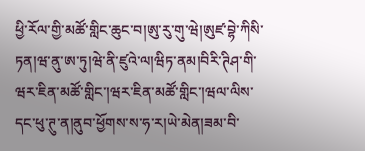ཕྱི་རོལ་གྱི་མཚོ་གླིང་ཆུང་བ།ཨུ་རུ་གུ་ཝེ།ཨུཛ་བྷེ་ཀིསི་ཏན།ཝ་ནུ་ཨ་ཏུ།ཝེ་ནི་ཛུའེ་ལ།ཝིཏ་ནམ།བིརི་ཊིཤ་གི་ ཝར་ཇིན་མཚོ་གླིང་།ཝར་ཇིན་མཚོ་གླིང་།ཝལ་ལིས་དང་ཕུ་ཊུ་ན།ནུབ་ཕྱོགས་ས་ཧ་ར།ཡེ་མེན།ཟམ་བི་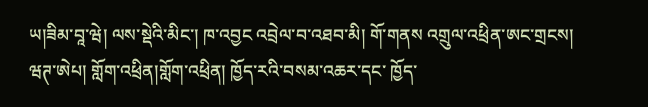ཡ།ཟིམ་བཱ་ཝེ། ལས་སྡེའི་མིང་། ཁ་འབྱང འབྲེལ་བ་འཐབ་མི། གོ་གནས འགྲུལ་འཕྲིན་ཨང་གྲངས། ཝཊ་ཨེཔ། གློག་འཕྲིན།གློག་འཕྲིན། ཁྱོད་རའི་བསམ་འཆར་དང་ ཁྱོད་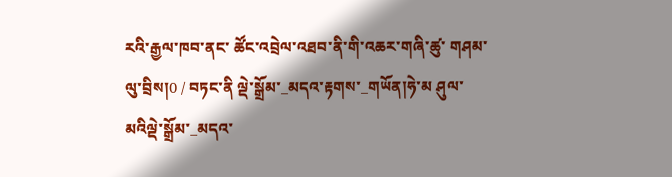རའི་རྒྱལ་ཁབ་ནང་ ཚོང་འབྲེལ་འཐབ་ནི་གི་འཆར་གཞི་ཚུ་ གཤམ་ལུ་བྲིས།0 / བཏང་ནི ལྡེ་སྒྲོམ་_མདའ་རྟགས་_གཡོན།ཧེ་མ ཤུལ་མའིལྡེ་སྒྲོམ་_མདའ་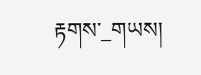རྟགས་_གཡས།